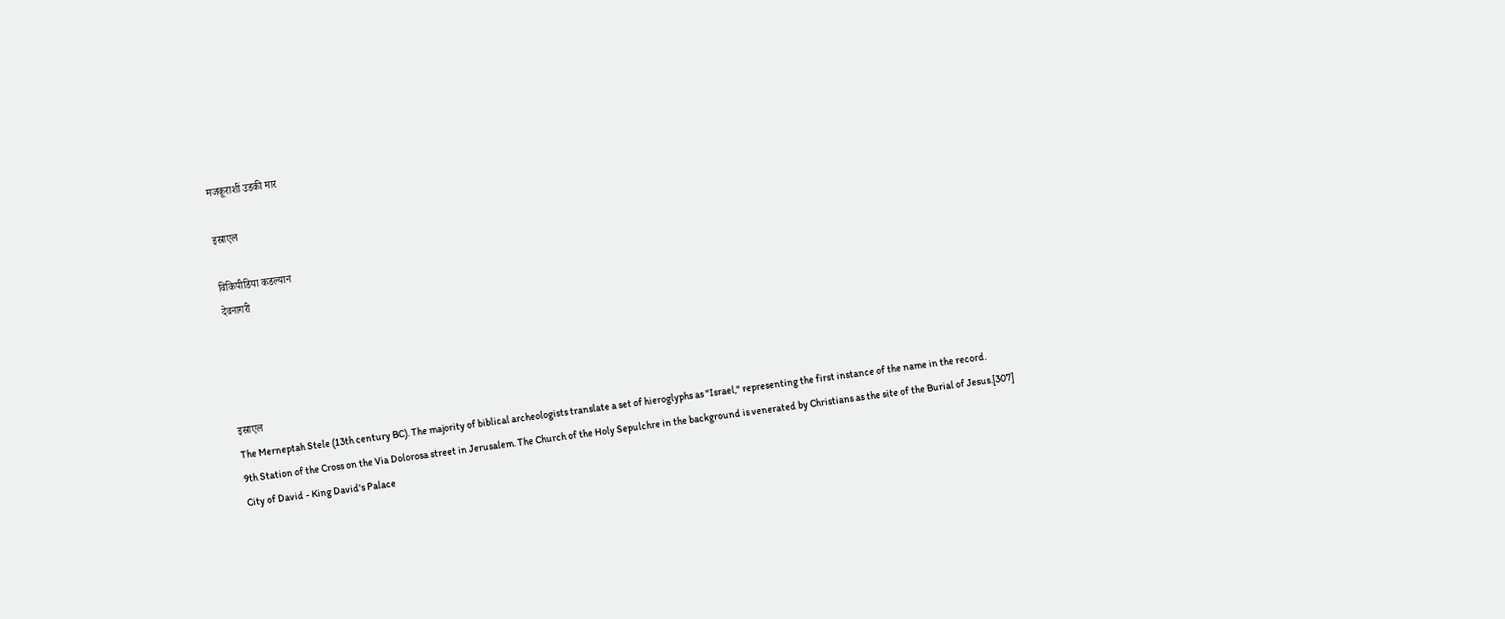मजकूराशीं उडकी मार

इस्राएल

विकिपीडिया कडल्यान
देवनागरी




इस्राएल
The Merneptah Stele (13th century BC). The majority of biblical archeologists translate a set of hieroglyphs as "Israel," representing the first instance of the name in the record.
9th Station of the Cross on the Via Dolorosa street in Jerusalem. The Church of the Holy Sepulchre in the background is venerated by Christians as the site of the Burial of Jesus.[307]
City of David - King David's Palace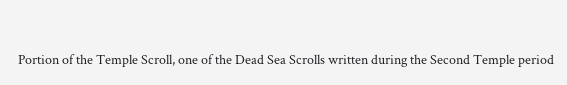Portion of the Temple Scroll, one of the Dead Sea Scrolls written during the Second Temple period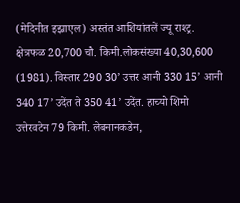(मेदिनीत इझ्राएल) अस्तंत आशियांतलें ज्यू राश्ट्र. क्षेत्रफळ 20,700 चौ. किमी.लोकसंख्या 40,30,600 (1981). विस्तार 290 30’ उत्तर आनी 330 15’ आनी 340 17’ उदेंत ते 350 41’ उदेंत. हाच्यो शिमो उत्तेरवटेन 79 किमी. लेबनानकडेन,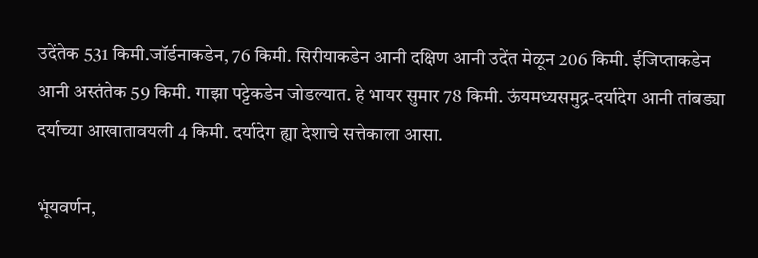उदेंतेक 531 किमी.जॉर्डनाकडेन, 76 किमी. सिरीयाकडेन आनी दक्षिण आनी उदेंत मेळून 206 किमी. ईजिप्ताकडेन आनी अस्तंतेक 59 किमी. गाझा पट्टेकडेन जोडल्यात. हे भायर सुमार 78 किमी. ऊंयमध्यसमुद्र-दर्यादेग आनी तांबड्या दर्याच्या आखातावयली 4 किमी. दर्यादेग ह्या देशाचे सत्तेकाला आसा.

भूंयवर्णन,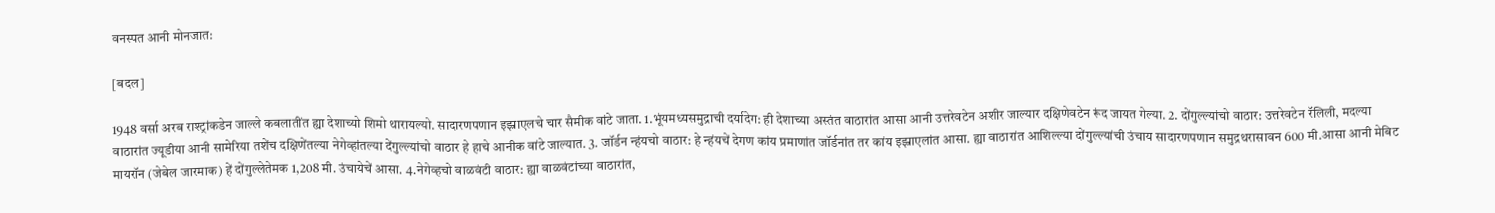वनस्पत आनी मोनजात:

[बदल]

1948 वर्सा अरब राश्ट्रांकडेन जाल्ले कबलातींत ह्या देशाच्यो शिमो थारायल्यो. सादारणपणान इझ्राएलचे चार सैमीक वांटे जाता. 1.भूंयमध्यसमुद्राची दर्यादेग: ही देशाच्या अस्तंत वाठारांत आसा आनी उत्तरेवटेन अशीर जाल्यार दक्षिणेवटेन रूंद जायत गेल्या. 2. दोंगुल्ल्यांचो वाठार: उत्तरेवटेन रॅलिली, मदल्या वाठारांत ज्यूडीया आनी सामेरिया तशेंच दक्षिणेंतल्या नेगेव्हांतल्या देंगुल्ल्यांचो वाठार हे हाचे आनीक वांटे जाल्यात. 3. जॉर्डन न्हंयचो वाठार: हे न्हंयचें देगण कांय प्रमाणांत जॉर्डनांत तर कांय इझ्राएलांत आसा. ह्या वाठारांत आशिल्ल्या दोंगुल्ल्यांची उंचाय सादारणपणान समुद्रथरासावन 600 मी.आसा आनी मेबिट मायरॉन (जेबेल जारमाक) हें दोंगुल्लेतेमक 1,208 मी. उंचायेचें आसा. 4.नेगेव्हचो वाळवंटी वाठार: ह्या वाळवंटांच्या वाठारांत,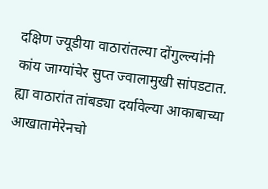दक्षिण ज्यूडीया वाठारांतल्या दोंगुल्ल्यांनी कांय जाग्यांचेर सुप्त ज्वालामुखी सांपडटात. ह्या वाठारांत तांबड्या दर्यावेल्या आकाबाच्या आखातामेरेनचो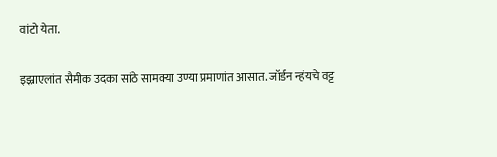वांटो येता.

इझ्राएलांत सैमीक उदका सांठे सामक्या उण्या प्रमाणांत आसात. जॉर्डन न्हंयचे वट्ट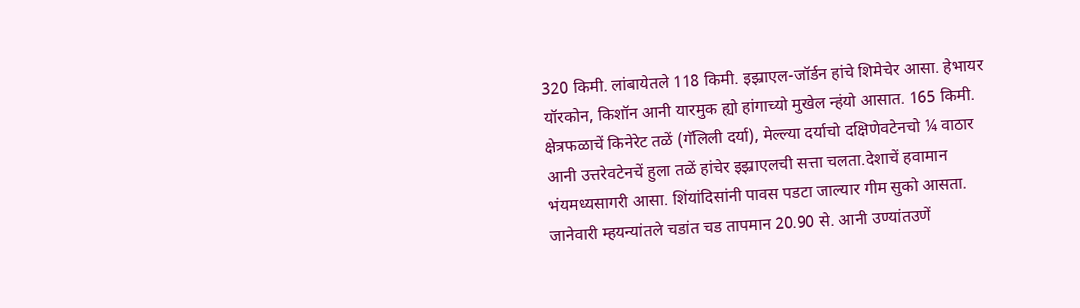320 किमी. लांबायेतले 118 किमी. इझ्राएल-जॉर्डन हांचे शिमेचेर आसा. हेभायर यॉरकोन, किशॉन आनी यारमुक ह्यो हांगाच्यो मुखेल न्हंयो आसात. 165 किमी. क्षेत्रफळाचें किनेरेट तळें (गॅलिली दर्या), मेल्ल्या दर्याचो दक्षिणेवटेनचो ¼ वाठार आनी उत्तरेवटेनचें हुला तळें हांचेर इझ्राएलची सत्ता चलता.देशाचें हवामान भंयमध्यसागरी आसा. शिंयांदिसांनी पावस पडटा जाल्यार गीम सुको आसता. जानेवारी म्हयन्यांतले चडांत चड तापमान 20.90 से. आनी उण्यांतउणें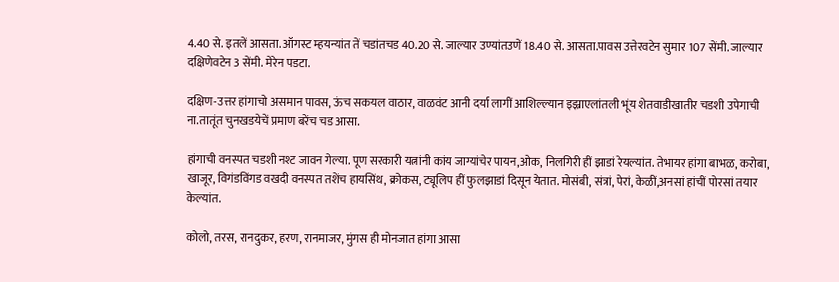4.40 से. इतलें आसता. ऑगस्ट म्हयन्यांत तें चडांतचड 40.20 से. जाल्यार उण्यांतउणें 18.40 से. आसता.पावस उत्तेरवटेन सुमार 107 सेंमी. जाल्यार दक्षिणेवटेन 3 सेंमी. मेरेन पडटा.

दक्षिण-उत्तर हांगाचो असमान पावस, ऊंच सकयल वाठार, वाळवंट आनी दर्या लागीं आशिल्ल्यान इझ्राएलांतली भूंय शेतवाडीखातीर चडशी उपेगाची ना.तातूंत चुनखडयेचें प्रमाण बरेंच चड आसा.

हांगाची वनस्पत चडशी नश्ट जावन गेल्या. पूण सरकारी यत्नांनी कांय जाग्यांचेर पायन,ओक, निलगिरी हीं झाडां रेयल्यांत. तेभायर हांगा बाभळ, करोबा, खाजूर, विगंडविंगड वखदी वनस्पत तशेंच हायसिंथ, क्रोकस, ट्यूलिप हीं फुलझाडां दिसून येतात. मोसंबी, संत्रां, पेरां, केळीं,अनसां हांचीं पोरसां तयार केल्यांत.

कोलो, तरस, रानदुकर, हरण, रानमाजर, मुंगस ही मोनजात हांगा आसा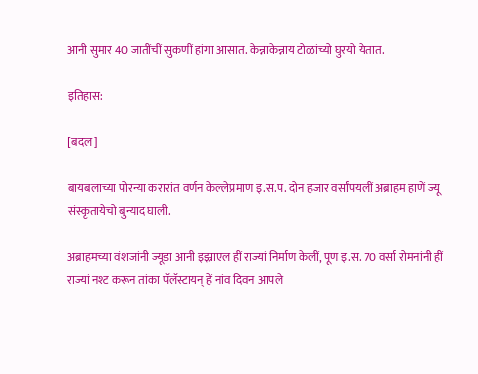आनी सुमार 40 जातींचीं सुकणीं हांगा आसात. केन्नाकेन्नाय टोळांच्यो घुरयो येतात.

इतिहास:

[बदल]

बायबलाच्या पोरन्या करारांत वर्णन केल्लेप्रमाण इ.स.प. दोन हजार वर्सांपयलीं अब्राहम हाणें ज्यू संस्कृतायेचो बुन्याद घाली.

अब्राहमच्या वंशजांनी ज्यूडा आनी इझ्राएल हीं राज्यां निर्माण केलीं, पूण इ.स. 70 वर्सा रोमनांनी हीं राज्यां नश्ट करून तांका पॅलॅस्टायन् हें नांव दिवन आपले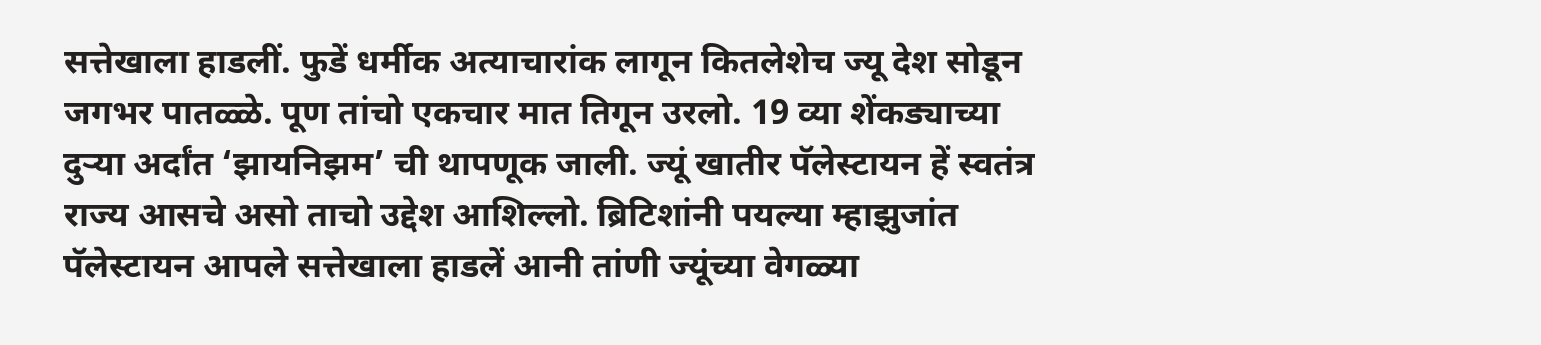सत्तेखाला हाडलीं. फुडें धर्मीक अत्याचारांक लागून कितलेशेच ज्यू देश सोडून जगभर पातळ्ळे. पूण तांचो एकचार मात तिगून उरलो. 19 व्या शेंकड्याच्या दुऱ्या अर्दांत ‘झायनिझम’ ची थापणूक जाली. ज्यूं खातीर पॅलेस्टायन हें स्वतंत्र राज्य आसचे असो ताचो उद्देश आशिल्लो. ब्रिटिशांनी पयल्या म्हाझुजांत पॅलेस्टायन आपले सत्तेखाला हाडलें आनी तांणी ज्यूंच्या वेगळ्या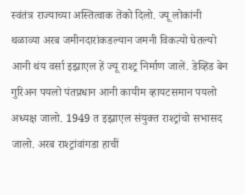स्वंतंत्र राज्याच्या अस्तित्वाक तेंको दिलो. ज्यू लोकांनी थळाव्या अरब जमीनदारांकडल्यान जमनी विकत्यो घेतल्यो आनी थंय वर्सा इझ्राएल हें ज्यू राश्ट्र निर्माण जालें. डेव्हिड बेन गुरिअन पयलो पंतप्रधान आनी कायीम व्हायटसमान पयलो अध्यक्ष जालो. 1949 त इझ्राएल संयुक्त राश्ट्रांचो सभासद जालो. अरब राश्ट्रांवांगडा हाचीं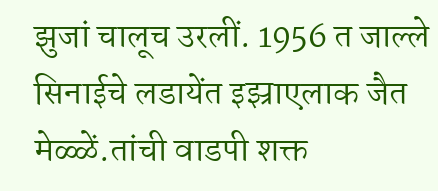झुजां चालूच उरलीं. 1956 त जाल्ले सिनाईचे लडायेंत इझ्राएलाक जैत मेळ्ळें.तांची वाडपी शक्त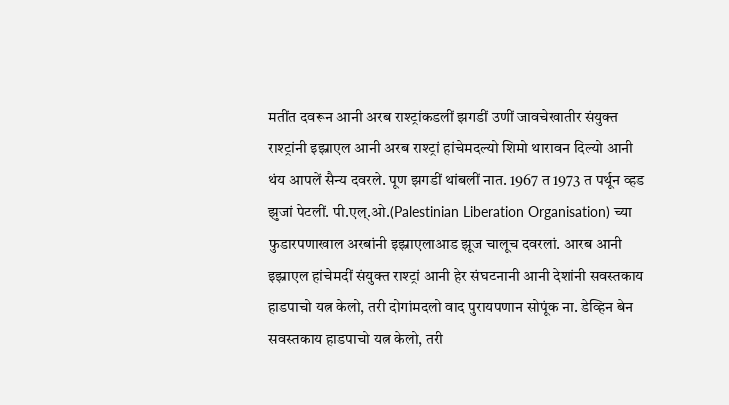मतींत दवरून आनी अरब राश्ट्रांकडलीं झगडीं उणीं जावचेखातीर संयुक्त राश्ट्रांनी इझ्राएल आनी अरब राश्ट्रां हांचेमदल्यो शिमो थारावन दिल्यो आनी थंय आपलें सैन्य दवरले. पूण झगडीं थांबलीं नात. 1967 त 1973 त पर्थून व्हड झुजां पेटलीं. पी.एल्.ओ.(Palestinian Liberation Organisation) च्या फुडारपणाखाल अरबांनी इझ्राएलाआड झूज चालूच दवरलां. आरब आनी इझ्राएल हांचेमदीं संयुक्त राश्ट्रां आनी हेर संघटनानी आनी देशांनी सवस्तकाय हाडपाचो यत्न केलो, तरी दोगांमदलो वाद पुरायपणान सोपूंक ना. डेव्हिन बेन सवस्तकाय हाडपाचो यत्न केलो, तरी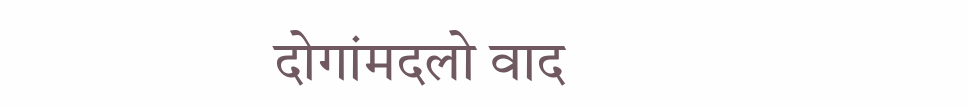दोगांमदलो वाद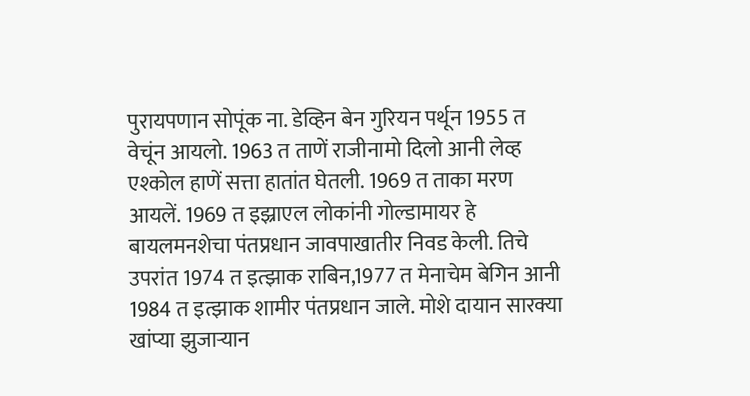पुरायपणान सोपूंक ना. डेव्हिन बेन गुरियन पर्थून 1955 त वेचूंन आयलो. 1963 त ताणें राजीनामो दिलो आनी लेव्ह एश्कोल हाणें सत्ता हातांत घेतली. 1969 त ताका मरण आयलें. 1969 त इझ्राएल लोकांनी गोल्डामायर हे बायलमनशेचा पंतप्रधान जावपाखातीर निवड केली. तिचे उपरांत 1974 त इत्झाक राबिन,1977 त मेनाचेम बेगिन आनी 1984 त इत्झाक शामीर पंतप्रधान जाले. मोशे दायान सारक्या खांप्या झुजाऱ्यान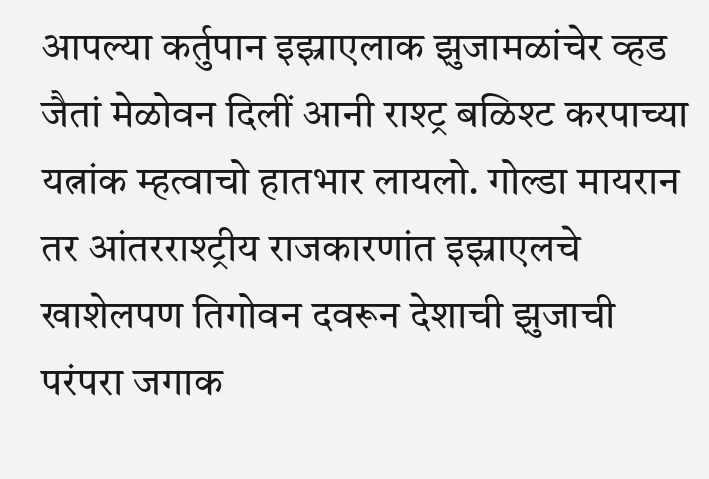आपल्या कर्तुपान इझ्राएलाक झुजामळांचेर व्हड जैतां मेळोवन दिलीं आनी राश्ट्र बळिश्ट करपाच्या यत्नांक म्हत्वाचो हातभार लायलो. गोल्डा मायरान तर आंतरराश्ट्रीय राजकारणांत इझ्राएलचे खाशेलपण तिगोवन दवरून देशाची झुजाची परंपरा जगाक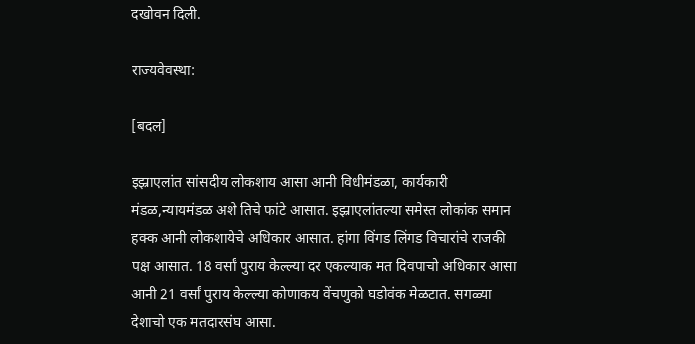दखोवन दिली.

राज्यवेवस्था:

[बदल]

इझ्राएलांत सांसदीय लोकशाय आसा आनी विधीमंडळा, कार्यकारी मंडळ,न्यायमंडळ अशे तिचे फांटे आसात. इझ्राएलांतल्या समेस्त लोकांक समान हक्क आनी लोकशायेचे अधिकार आसात. हांगा विंगड लिंगड विचारांचे राजकी पक्ष आसात. 18 वर्सां पुराय केल्ल्या दर एकल्याक मत दिवपाचो अधिकार आसा आनी 21 वर्सां पुराय केल्ल्या कोणाकय वेंचणुको घडोवंक मेळटात. सगळ्या देशाचो एक मतदारसंघ आसा.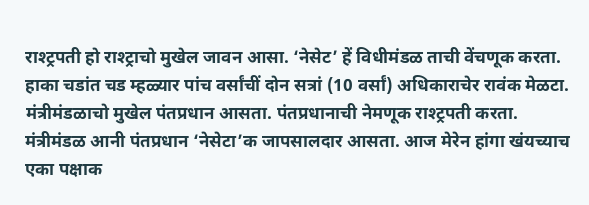राश्ट्रपती हो राश्ट्राचो मुखेल जावन आसा. ‘नेसेट’ हें विधीमंडळ ताची वेंचणूक करता. हाका चडांत चड म्हळ्यार पांच वर्सांचीं दोन सत्रां (10 वर्सां) अधिकाराचेर रावंक मेळटा. मंत्रीमंडळाचो मुखेल पंतप्रधान आसता. पंतप्रधानाची नेमणूक राश्ट्रपती करता. मंत्रीमंडळ आनी पंतप्रधान ‘नेसेटा’क जापसालदार आसता. आज मेरेन हांगा खंयच्याच एका पक्षाक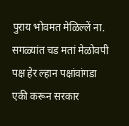पुराय भोवमत मेळिल्लें ना. सगळ्यांत चड मतां मेळोवपी पक्ष हेर ल्हान पक्षांवांगडा एकी करून सरकार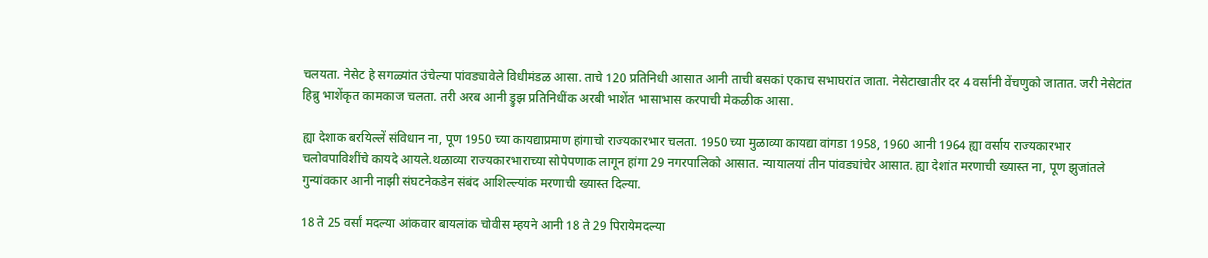चलयता. नेसेट हे सगळ्यांत उंचेल्या पांवड्यावेले विधीमंडळ आसा. ताचे 120 प्रतिनिधी आसात आनी ताची बसकां एकाच सभाघरांत जाता. नेसेटाखातीर दर 4 वर्सांनी वेंचणुको जातात. जरी नेसेटांत हिब्रु भाशेंकृत कामकाज चलता. तरी अरब आनी ड्रुझ प्रतिनिधींक अरबी भाशेंत भासाभास करपाची मेकळीक आसा.

ह्या देशाक बरयिल्लें संविधान ना, पूण 1950 च्या कायद्याप्रमाण हांगाचो राज्यकारभार चलता. 1950 च्या मुळाव्या कायद्या वांगडा 1958, 1960 आनी 1964 ह्या वर्साय राज्यकारभार चलोवपाविशींचे कायदे आयले.थळाव्या राज्यकारभाराच्या सोपेपणाक लागून हांगा 29 नगरपालिको आसात. न्यायालयां तीन पांवड्यांचेर आसात. ह्या देशांत मरणाची ख्यास्त ना, पूण झुजांतले गुन्यांवकार आनी नाझी संघटनेकडेन संबंद आशिल्ल्यांक मरणाची ख्यास्त दिल्या.

18 ते 25 वर्सां मदल्या आंकवार बायलांक चोवीस म्हयने आनी 18 ते 29 पिरायेमदल्या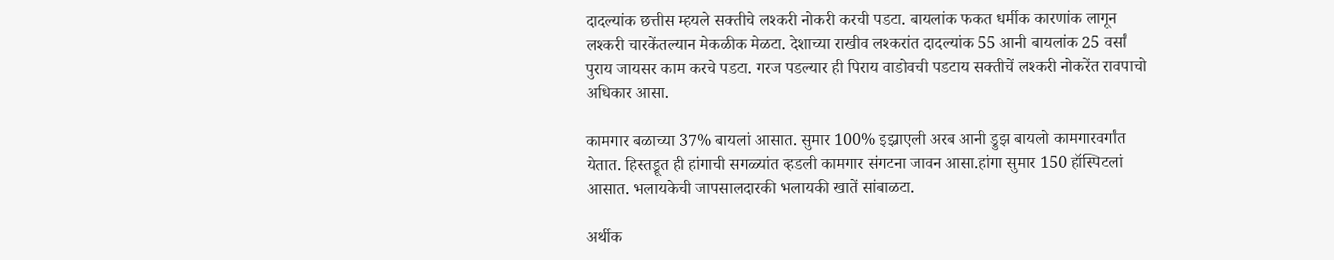दादल्यांक छत्तीस म्हयले सक्तीचे लश्करी नोकरी करची पडटा. बायलांक फकत धर्मीक कारणांक लागून लश्करी चारकेंतल्यान मेकळीक मेळटा. देशाच्या राखीव लश्करांत दादल्यांक 55 आनी बायलांक 25 वर्सां पुराय जायसर काम करचे पडटा. गरज पडल्यार ही पिराय वाडोवची पडटाय सक्तीचें लश्करी नोकरेंत रावपाचो अधिकार आसा.

कामगार बळाच्या 37% बायलां आसात. सुमार 100% इझ्राएली अरब आनी ड्रुझ बायलो कामगारवर्गांत येतात. हिस्तड्रूत ही हांगाची सगळ्यांत व्हडली कामगार संगटना जावन आसा.हांगा सुमार 150 हॉस्पिटलां आसात. भलायकेची जापसालदारकी भलायकी खातें सांबाळटा.

अर्थीक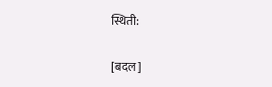स्थिती:

[बदल]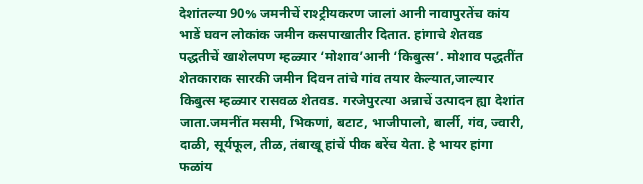देशांतल्या 90% जमनीचें राश्ट्रीयकरण जालां आनी नावापुरतेंच कांय भाडें घवन लोकांक जमीन कसपाखातीर दितात. हांगाचे शेतवड पद्धतीचें खाशेलपण म्हळ्यार ‘मोशाव’आनी ‘किबुत्स’. मोशाव पद्धतींत शेतकाराक सारकी जमीन दिवन तांचे गांव तयार केल्यात,जाल्यार किबुत्स म्हळ्यार रासवळ शेतवड. गरजेपुरत्या अन्नाचें उत्पादन ह्या देशांत जाता.जमनींत मसमी, भिकणां, बटाट, भाजीपालो, बार्ली, गंव, ज्वारी, दाळी, सूर्यफूल, तीळ, तंबाखू हांचें पीक बरेंच येता. हे भायर हांगा फळांय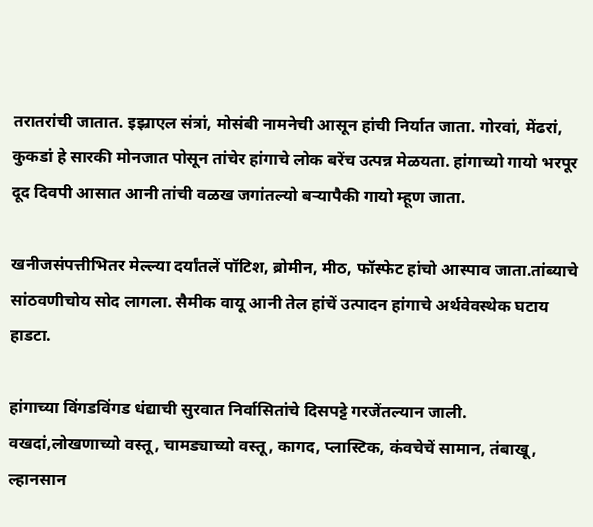तरातरांची जातात. इझ्राएल संत्रां, मोसंबी नामनेची आसून हांची निर्यात जाता. गोरवां, मेंढरां, कुकडां हे सारकी मोनजात पोसून तांचेर हांगाचे लोक बरेंच उत्पन्न मेळयता. हांगाच्यो गायो भरपूर दूद दिवपी आसात आनी तांची वळख जगांतल्यो बऱ्यापैकी गायो म्हूण जाता.

खनीजसंपत्तीभितर मेल्ल्या दर्यांतलें पॉटिश, ब्रोमीन, मीठ, फॉस्फेट हांचो आस्पाव जाता.तांब्याचे सांठवणीचोय सोद लागला. सैमीक वायू आनी तेल हांचें उत्पादन हांगाचे अर्थवेवस्थेक घटाय हाडटा.

हांगाच्या विंगडविंगड धंद्याची सुरवात निर्वासितांचे दिसपट्टे गरजेंतल्यान जाली. वखदां,लोखणाच्यो वस्तू, चामड्याच्यो वस्तू, कागद, प्लास्टिक, कंवचेचें सामान, तंबाखू, ल्हानसान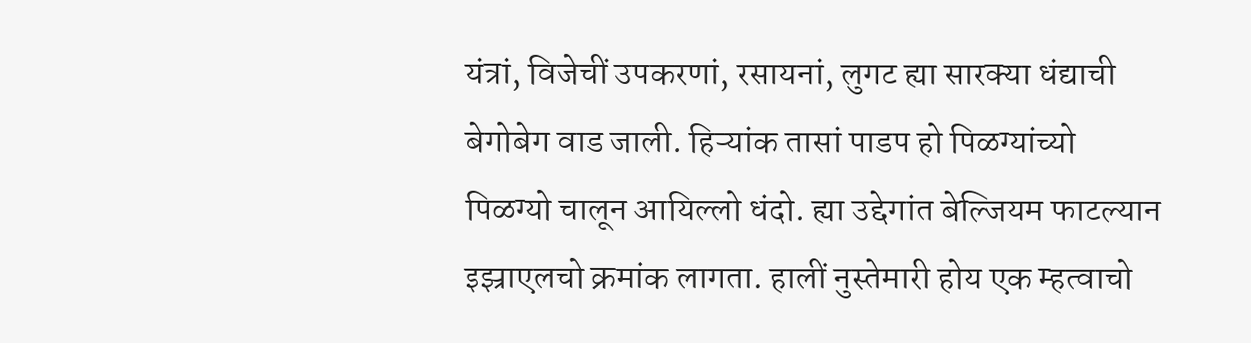यंत्रां, विजेचीं उपकरणां, रसायनां, लुगट ह्या सारक्या धंद्याची बेगोबेग वाड जाली. हिऱ्यांक तासां पाडप हो पिळग्यांच्यो पिळग्यो चालून आयिल्लो धंदो. ह्या उद्देगांत बेल्जियम फाटल्यान इझ्राएलचो क्रमांक लागता. हालीं नुस्तेमारी होय एक म्हत्वाचो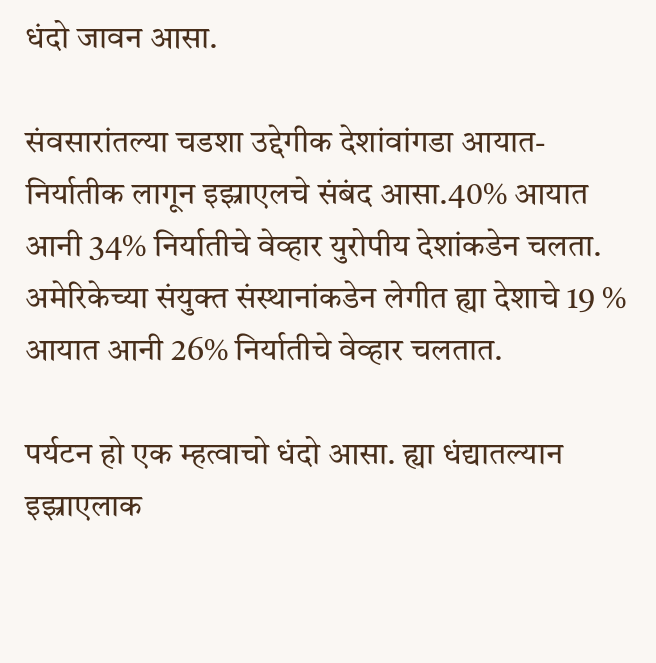धंदो जावन आसा.

संवसारांतल्या चडशा उद्देगीक देशांवांगडा आयात-निर्यातीक लागून इझ्राएलचे संबंद आसा.40% आयात आनी 34% निर्यातीचे वेव्हार युरोपीय देशांकडेन चलता. अमेरिकेच्या संयुक्त संस्थानांकडेन लेगीत ह्या देशाचे 19 % आयात आनी 26% निर्यातीचे वेव्हार चलतात.

पर्यटन हो एक म्हत्वाचो धंदो आसा. ह्या धंद्यातल्यान इझ्राएलाक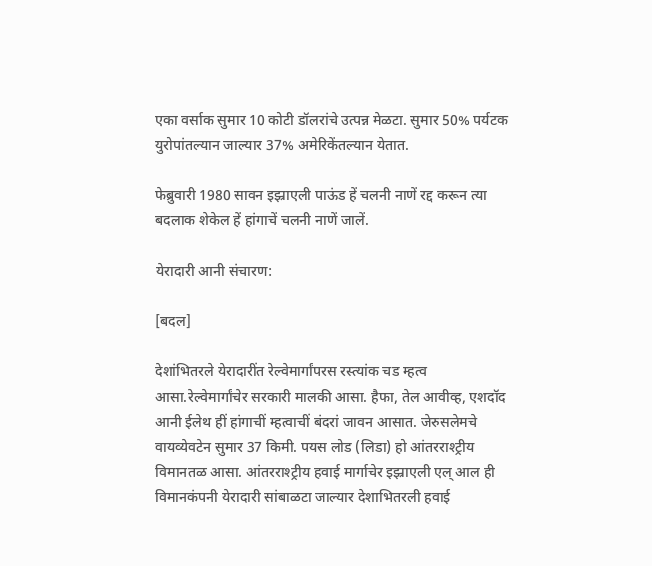एका वर्साक सुमार 10 कोटी डॉलरांचे उत्पन्न मेळटा. सुमार 50% पर्यटक युरोपांतल्यान जाल्यार 37% अमेरिकेंतल्यान येतात.

फेब्रुवारी 1980 सावन इझ्राएली पाऊंड हें चलनी नाणें रद्द करून त्या बदलाक शेकेल हें हांगाचें चलनी नाणें जालें.

येरादारी आनी संचारण:

[बदल]

देशांभितरले येरादारींत रेल्वेमार्गांपरस रस्त्यांक चड म्हत्व आसा.रेल्वेमार्गांचेर सरकारी मालकी आसा. हैफा, तेल आवीव्ह, एशदॉद आनी ईलेथ हीं हांगाचीं म्हत्वाचीं बंदरां जावन आसात. जेरुसलेमचे वायव्येवटेन सुमार 37 किमी. पयस लोड (लिडा) हो आंतरराश्ट्रीय विमानतळ आसा. आंतरराश्ट्रीय हवाई मार्गाचेर इझ्राएली एल् आल ही विमानकंपनी येरादारी सांबाळटा जाल्यार देशाभितरली हवाई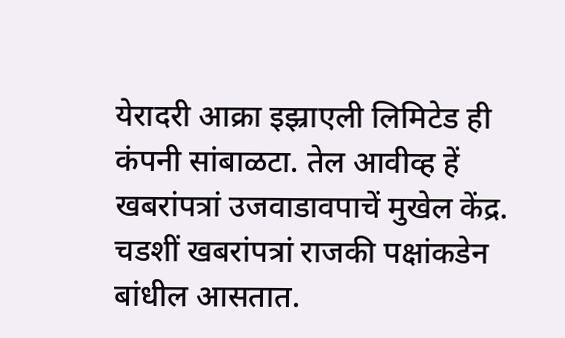येरादरी आक्रा इझ्राएली लिमिटेड ही कंपनी सांबाळटा. तेल आवीव्ह हें खबरांपत्रां उजवाडावपाचें मुखेल केंद्र. चडशीं खबरांपत्रां राजकी पक्षांकडेन बांधील आसतात.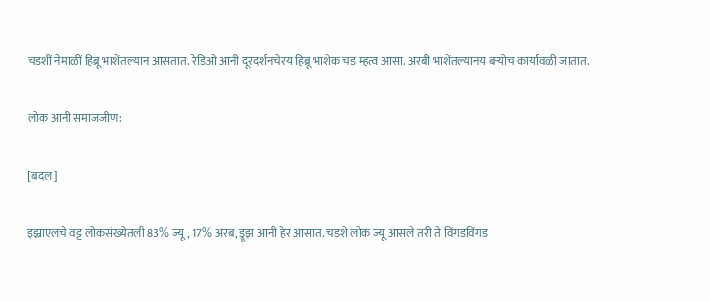चडशीं नेमाळीं हिब्रू भाशेंतल्यान आसतात. रेडिओ आनी दूरदर्शनचेरय हिब्रू भाशेक चड म्हत्व आसा. अरबी भाशेंतल्यानय बऱ्योच कार्यावळी जातात.

लोक आनी समाजजीण:

[बदल]

इझ्राएलचे वट्ट लोकसंख्येतली 83% ज्यू, 17% अरब, ड्रूझ आनी हेर आसात. चडशे लोक ज्यू आसले तरी ते विंगडविंगड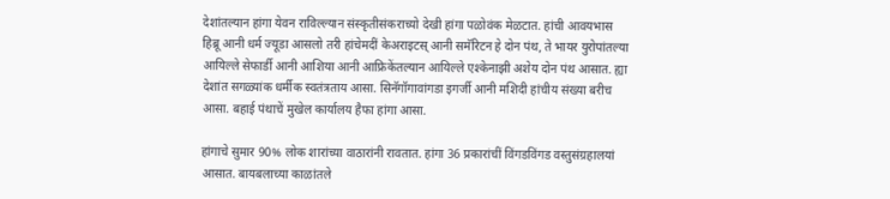देशांतल्यान हांगा येवन राविल्ल्यान संस्कृतीसंकराच्यो देखी हांगा पळोवंक मेळटात. हांची आवयभास हिब्रू आनी धर्म ज्यूडा आसलो तरी हांचेमदीं केअराइटस् आनी समॅरिटन हे दोन पंथ, ते भायर युरोपांतल्या आयिल्ले सेफार्डी आनी आशिया आनी आफ्रिकेंतल्यान आयिल्ले एश्केनाझी अशेय दोन पंथ आसात. ह्या देशांत सगळ्यांक धर्मीक स्वतंत्रताय आसा. सिनॅगॉगावांगडा इगर्जी आनी मशिदी हांचीय संख्या बरीच आसा. बहाई पंथाचें मुखेल कार्यालय हैफा हांगा आसा.

हांगाचे सुमार 90% लोक शारांच्या वाठारांनी रावतात. हांगा 36 प्रकारांचीं विंगडविंगड वस्तुसंग्रहालयां आसात. बायबलाच्या काळांतले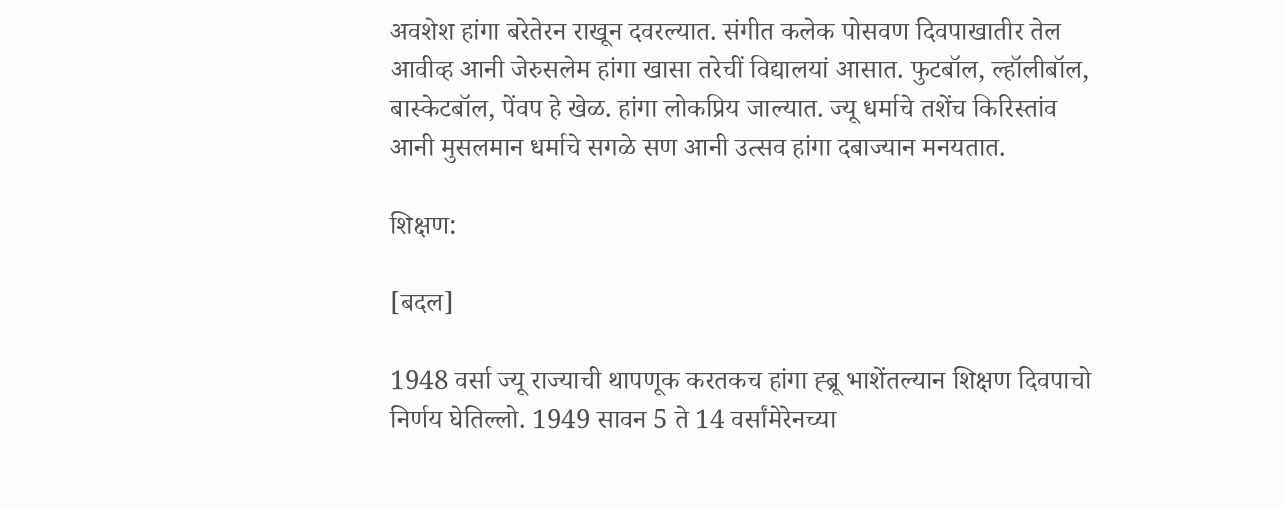अवशेश हांगा बरेतेरन राखून दवरल्यात. संगीत कलेक पोसवण दिवपाखातीर तेल आवीव्ह आनी जेरुसलेम हांगा खासा तरेचीं विद्यालयां आसात. फुटबॉल, ल्हॉलीबॉल, बास्केटबॉल, पेंवप हे खेळ. हांगा लोकप्रिय जाल्यात. ज्यू धर्माचे तशेंच किरिस्तांव आनी मुसलमान धर्माचे सगळे सण आनी उत्सव हांगा दबाज्यान मनयतात.

शिक्षण:

[बदल]

1948 वर्सा ज्यू राज्याची थापणूक करतकच हांगा ह्ब्रू भाशेंतल्यान शिक्षण दिवपाचो निर्णय घेतिल्लो. 1949 सावन 5 ते 14 वर्सांमेरेनच्या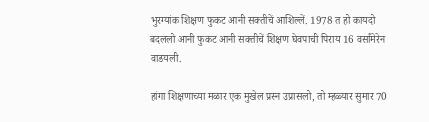भुरग्यांक शिक्षण फुकट आनी सक्तीचें आशिल्लें. 1978 त हो कायदो बदललो आनी फुकट आनी सक्तीचें शिक्षण घेवपाची पिराय 16 वर्सांमेरेन वाडयली.

हांगा शिक्षणाच्या मळार एक मुखेल प्रस्न उप्रासलो, तो म्हळ्यार सुमार 70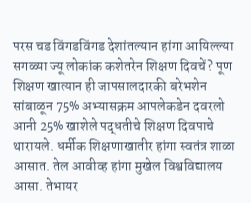परस चड विंगडविंगड देशांतल्यान हांगा आयिल्ल्या सगळ्या ज्यू लोकांक कशेतरेन शिक्षण दिवचें? पूण शिक्षण खात्यान ही जापसालदारकी बरेभशेन सांबाळून 75% अभ्यासक्रम आपलेकडेन दवरलो आनी 25% खाशेले पद्धतीचे शिक्षण दिवपाचे थारायले. धर्मीक शिक्षणाखातीर हांगा स्वतंत्र शाळा आसात. तेल आवीव्ह हांगा मुखेल विश्वविद्यालय आसा. तेभायर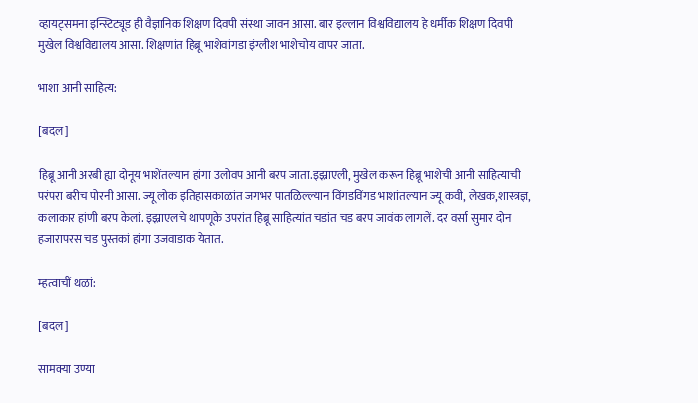व्हायट्समना इन्स्टिट्यूड ही वैज्ञानिक शिक्षण दिवपी संस्था जावन आसा. बार इल्लान विश्वविद्यालय हे धर्मीक शिक्षण दिवपी मुखेल विश्वविद्यालय आसा. शिक्षणांत हिब्रू भाशेवांगडा इंग्लीश भाशेचोय वापर जाता.

भाशा आनी साहित्य:

[बदल]

हिब्रू आनी अरबी ह्या दोनूय भाशेंतल्यान हांगा उलोवप आनी बरप जाता.इझ्राएली, मुखेल करून हिब्रू भाशेची आनी साहित्याची परंपरा बरीच पोरनी आसा. ज्यू लोक इतिहासकाळांत जगभर पातळिल्ल्यान विंगडविंगड भाशांतल्यान ज्यू कवी, लेखक,शास्त्रज्ञ, कलाकार हांणी बरप केलां. इझ्राएलचे थापणूके उपरांत हिब्रू साहित्यांत चडांत चड बरप जावंक लागलें. दर वर्सा सुमार दोन हजारापरस चड पुस्तकां हांगा उजवाडाक येतात.

म्हत्वाचीं थळां:

[बदल]

सामक्या उण्या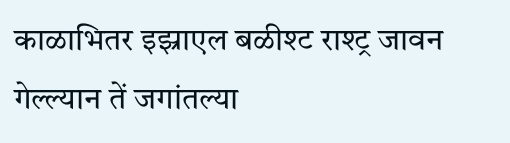काळाभितर इझ्राएल बळीश्ट राश्ट्र जावन गेल्ल्यान तें जगांतल्या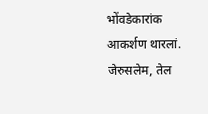भोंवडेकारांक आकर्शण थारलां. जेरुसलेम, तेल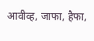आवीव्ह, जाफा, हैफा,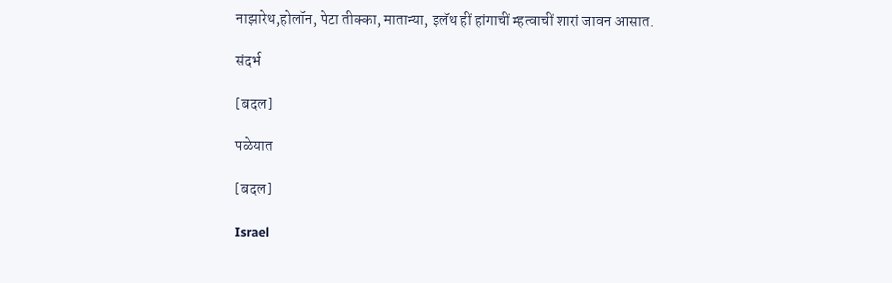नाझारेथ,होलॉन, पेटा तीक्का, मातान्या, इलॅथ हीं हांगाचीं म्हत्वाचीं शारां जावन आसात.

संदर्भ

[बदल]

पळेयात

[बदल]

Israel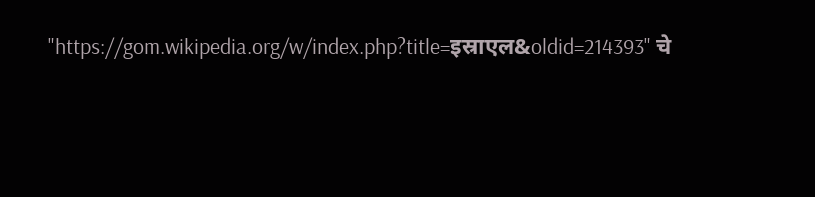"https://gom.wikipedia.org/w/index.php?title=इस्राएल&oldid=214393" चे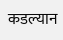कडल्यान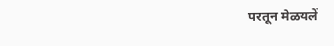परतून मेळयलें